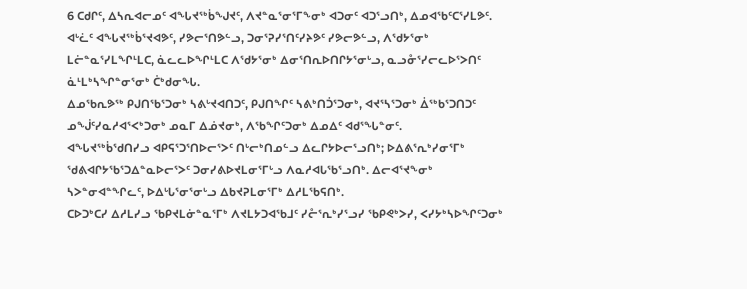6 ᑕᑯᒋᑦ, ᐃᓴᕆᐊᓕᓄᑦ ᐊᖓᔪᖅᑳᖑᔪᑦ, ᐱᔪᓐᓇᕐᓂᕐᒥᖕᓂᒃ ᐊᑐᓂᑦ ᐊᑐᕐᓗᑎᒃ, ᐃᓄᐊᖃᑦᑕᕐᓯᒪᕗᑦ.
ᐊᒡᓛᑦ ᐊᖓᔪᖅᑳᕐᔪᐊᕗᑦ, ᓯᕗᓕᕐᑎᕗᓪᓗ, ᑐᓂᕐᕈᓯᕐᑎᑦᓯᔨᕗᑦ ᓯᕗᓕᕗᓪᓗ, ᐱᖁᔭᕐᓂᒃ ᒪᓖᓐᓇᕐᓯᒪᖏᒻᒪᑕ, ᓈᓚᓚᐅᖏᒻᒪᑕ ᐱᖁᔭᕐᓂᒃ ᐃᓂᕐᑎᕆᐅᑎᒋᔭᕐᓂᒡᓗ, ᓇᓗᓁᕐᓯᓕᓚᐅᕐᐳᑎᑦ ᓈᒻᒪᒃᓴᖏᓐᓂᕐᓂᒃ ᑖᒃᑯᓂᖓ.
ᐃᓄᖃᕆᕗᖅ ᑭᒍᑎᖃᕐᑐᓂᒃ ᓴᕕᒡᔪᐊᑎᑐᑦ, ᑭᒍᑎᖏᑦ ᓴᕕᒃᑎᑑᕐᑐᓂᒃ, ᐊᔪᕐᓴᕐᑐᓂᒃ ᐄᖅᑲᕐᑐᑎᑐᑦ ᓄᖒᑦᓯᓇᓱᐊᕐᐸᒃᑐᓂᒃ ᓄᓇᒥ ᐃᓅᔪᓂᒃ, ᐱᖃᖏᑦᑐᓂᒃ ᐃᓄᐃᑦ ᐊᑯᕐᖓᓐᓂᑦ.
ᐊᖓᔪᖅᑳᖁᑎᓯᓗ ᐊᑭᕋᕐᑐᕐᑎᐅᓕᕐᐳᑦ ᑎᒡᓕᒃᑎᓄᓪᓗ ᐃᓚᒋᔭᐅᓕᕐᓗᑎᒃ; ᐅᐃᕕᕐᕆᒃᓯᓂᕐᒥᒃ ᖁᕕᐊᒋᔭᖃᕐᑐᐃᓐᓇᐅᓕᕐᐳᑦ ᑐᓂᓯᕕᐅᔪᒪᓂᕐᒥᒡᓗ ᐱᓇᓱᐊᒐᖃᕐᓗᑎᒃ. ᐃᓕᐊᕐᔪᖕᓂᒃ ᓴᐳᓐᓂᐊᓐᖏᓚᑦ, ᐅᐃᒡᒐᕐᓂᕐᓂᒡᓗ ᐃᑲᔪᕈᒪᓂᕐᒥᒃ ᐃᓱᒪᖃᕋᑎᒃ.
ᑕᐅᑐᒃᑕᓯ ᐃᓱᒪᓯᓗ ᖃᑭᔪᒪᓃᓐᓇᕐᒥᒃ ᐱᔪᒪᔭᑐᐊᖃᒧᑦ ᓯᓔᕐᕆᒃᓯᕐᓗᓯ ᖃᑭᕙᒃᐳᓯ, ᐸᓯᔭᒃᓴᐅᖏᑦᑐᓂᒃ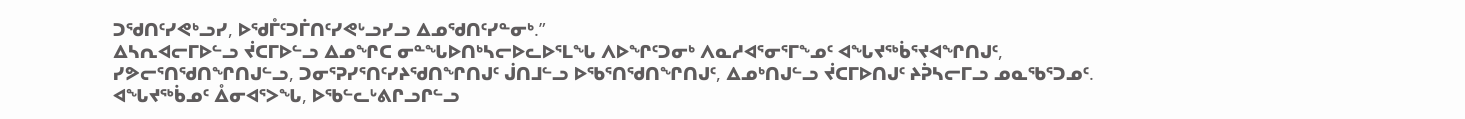ᑐᖁᑎᑦᓯᕙᒃᓗᓯ, ᐅᖁᒤᑦᑐᒦᑎᑦᓯᕙᒡᓗᓯᓗ ᐃᓄᖁᑎᑦᓯᓐᓂᒃ.”
ᐃᓴᕆᐊᓕᒥᐅᓪᓗ ᔫᑕᒥᐅᓪᓗ ᐃᓄᖏᑕ ᓂᓐᖓᐅᑎᒃᓴᓕᐅᓚᐅᕐᒪᖓ ᐱᐅᖏᑦᑐᓂᒃ ᐱᓇᓱᐊᕐᓂᕐᒥᖕᓄᑦ ᐊᖓᔪᖅᑳᕐᔪᐊᖏᑎᒍᑦ, ᓯᕗᓕᕐᑎᖁᑎᖏᑎᒍᓪᓗ, ᑐᓂᕐᕈᓯᕐᑎᑦᓯᔨᖁᑎᖏᑎᒍᑦ ᒎᑎᒧᓪᓗ ᐅᖃᕐᑎᖁᑎᖏᑎᒍᑦ, ᐃᓄᒃᑎᒍᓪᓗ ᔫᑕᒥᐅᑎᒍᑦ ᔨᕉᓴᓕᒥᓗ ᓄᓇᖃᕐᑐᓄᑦ.
ᐊᖓᔪᖅᑳᓄᑦ ᐂᓂᐊᕐᐳᖓ, ᐅᖃᓪᓚᒡᕕᒋᓗᒋᓪᓗ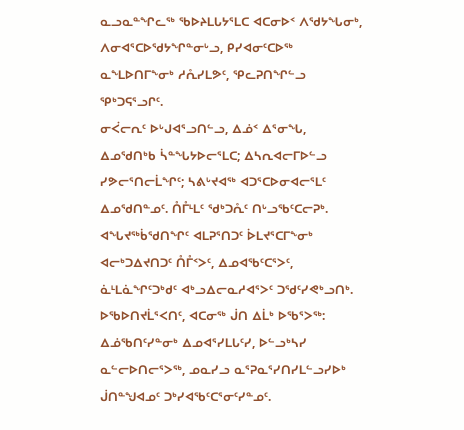ᓇᓗᓇᓐᖏᓚᖅ ᖃᐅᔨᒪᒐᔭᕐᒪᑕ ᐊᑕᓂᐅᑉ ᐱᖁᔭᖓᓂᒃ, ᐱᓂᐊᕐᑕᐅᖁᔭᖏᓐᓂᒡᓗ, ᑭᓯᐊᓂᑦᑕᐅᖅ ᓇᖕᒪᐅᑎᒥᖕᓂᒃ ᓱᕅᓯᒪᕗᑦ, ᕿᓚᕈᑎᖏᓪᓗ ᕿᒃᑐᕋᕐᓗᒋᑦ.
ᓂᐹᓕᕆᑦ ᐅᒡᒍᐊᕐᓗᑎᓪᓗ, ᐃᓅᑉ ᐃᕐᓂᖓ, ᐃᓄᖁᑎᒃᑲ ᓵᓐᖓᔭᐅᓕᕐᒪᑕ; ᐃᓴᕆᐊᓕᒥᐅᓪᓗ ᓯᕗᓕᕐᑎᓕᒫᖏᑦ; ᓴᕕᒡᔪᐊᖅ ᐊᑐᕐᑕᐅᓂᐊᓕᕐᒪᑦ ᐃᓄᖁᑎᓐᓄᑦ. ᑍᒤᒻᒪᑦ ᖁᒃᑐᕅᑦ ᑎᒡᓗᖃᑦᑕᓕᕈᒃ.
ᐊᖓᔪᖅᑳᖁᑎᖏᑦ ᐊᒪᕈᕐᑎᑐᑦ ᐆᒪᔪᕐᑕᒥᖕᓂᒃ ᐊᓕᒃᑐᐃᔪᑎᑐᑦ ᑍᒤᑉᐳᑦ, ᐃᓄᐊᖃᑦᑕᕐᐳᑦ, ᓈᒻᒪᓈᖏᑦᑐᒃᑯᑦ ᐊᒃᓗᐃᓕᓇᓱᐊᕐᐳᑦ ᑐᖁᑦᓯᕙᒃᓗᑎᒃ.
ᐅᖃᐅᑎᔪᒫᕐᐸᑎᑦ, ᐊᑕᓂᖅ ᒎᑎ ᐃᒫᒃ ᐅᖃᕐᐳᖅ: ᐃᓅᖃᑎᑦᓯᓐᓂᒃ ᐃᓄᐊᕐᓯᒪᒐᑦᓯ, ᐅᓪᓗᒃᓴᓯ ᓇᓪᓕᐅᑎᓕᕐᐳᖅ, ᓄᓇᓯᓗ ᓇᕐᕈᓇᕐᓯᑎᓯᒪᓪᓗᓯᐅᒃ ᒎᑎᓐᖑᐊᓄᑦ ᑐᒃᓯᐊᖃᑦᑕᕐᓂᑦᓯᓐᓄᑦ.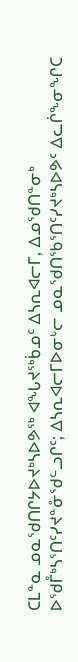ᑕᒪᓐᓇ ᓄᓇᖁᑎᒋᔭᐅᔪᒃᓴᐅᕗᖅ ᐊᖓᔪᖅᑳᓄᑦ ᐃᓴᕆᐊᓕᒥ, ᐃᓄᖁᑎᓐᓂᒃ ᐅᖁᒤᒃᓴᕐᑎᑦᓯᔪᓐᓁᖁᓪᓗᒋᑦ; ᐃᓴᕆᐊᓕᒥᐅᓂᒡᓕ ᓄᓇᖁᑎᖃᕐᑎᑦᓯᔪᒃᓴᐅᕗᑦ ᐃᓚᒌᖕᓂᖏᑕ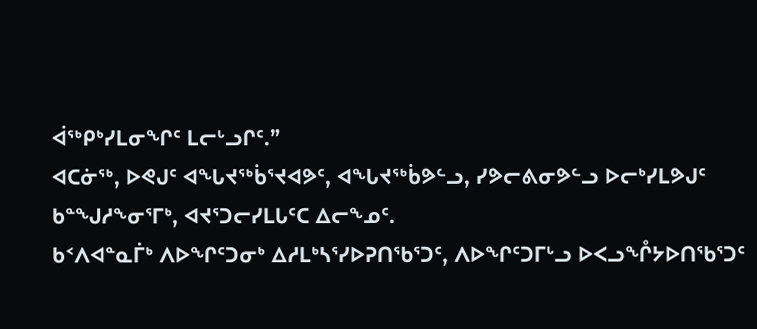ᐋᖅᑭᒃᓯᒪᓂᖏᑦ ᒪᓕᒡᓗᒋᑦ.”
ᐊᑕᓃᖅ, ᐅᕙᒍᑦ ᐊᖓᔪᖅᑳᕐᔪᐊᕗᑦ, ᐊᖓᔪᖅᑳᕗᓪᓗ, ᓯᕗᓕᕕᓂᕗᓪᓗ ᐅᓕᒃᓯᒪᕗᒍᑦ ᑲᓐᖑᓱᖕᓂᕐᒥᒃ, ᐊᔪᕐᑐᓕᓯᒪᒐᑦᑕ ᐃᓕᖕᓄᑦ.
ᑲᑉᐱᐊᓐᓇᒦᒃ ᐱᐅᖏᑦᑐᓂᒃ ᐃᓱᒪᒃᓴᕐᓯᐅᕈᑎᖃᕐᑐᑦ, ᐱᐅᖏᑦᑐᒥᒡᓗ ᐅᐸᓗᖎᔭᐅᑎᖃᕐᑐᑦ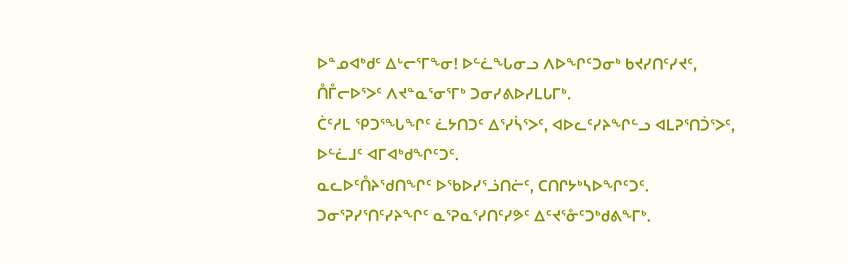ᐅᓐᓄᐊᒃᑯᑦ ᐃᒡᓕᕐᒥᖕᓂ! ᐅᓪᓛᖓᓂᓗ ᐱᐅᖏᑦᑐᓂᒃ ᑲᔪᓯᑎᑦᓯᔪᑦ, ᑍᒤᓕᐅᕐᐳᑦ ᐱᔪᓐᓇᕐᓂᕐᒥᒃ ᑐᓂᓯᕕᐅᓯᒪᒐᒥᒃ.
ᑖᑦᓱᒪ ᕿᑐᕐᖓᖏᑦ ᓛᔭᑎᑐᑦ ᐃᕐᓯᓵᕐᐳᑦ, ᐊᐅᓚᑦᓯᔨᖏᓪᓗ ᐊᒪᕈᕐᑎᑑᕐᐳᑦ, ᐅᓪᓛᒧᑦ ᐊᒥᐊᒃᑯᖏᑦᑐᑦ.
ᓇᓚᐅᑦᑍᔨᖁᑎᖏᑦ ᐅᖃᐅᓯᕐᓘᑎᓖᑦ, ᑕᑎᒋᔭᒃᓴᐅᖏᑦᑐᑦ. ᑐᓂᕐᕈᓯᕐᑎᑦᓯᔨᖏᑦ ᓇᕐᕈᓇᕐᓯᑎᑦᓯᕗᑦ ᐃᑦᔪᕐᓁᑦᑐᒃᑯᕕᖕᒥᒃ.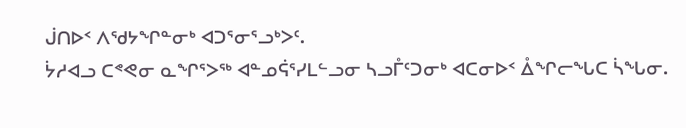ᒎᑎᐅᑉ ᐱᖁᔭᖏᓐᓂᒃ ᐊᑐᕐᓂᕐᓗᒃᐳᑦ.
ᔮᓱᐊᓗ ᑕᕝᕙᓂ ᓇᖏᕐᐳᖅ ᐊᓐᓄᕌᕐᓯᒪᓪᓗᓂ ᓴᓗᒤᑦᑐᓂᒃ ᐊᑕᓂᐅᑉ ᐂᖏᓕᖓᑕ ᓵᖓᓂ.